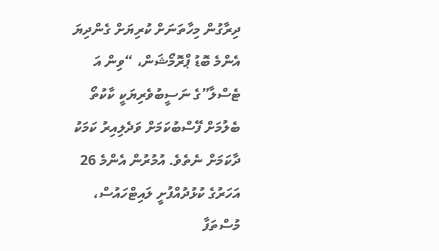ދިރާގުން މިހާތަނަށް ކުރިޔަށް ގެންދިޔަ އެންމެ ބޮޑު ޕްރޮމޯޝަން، “ވިން އަ ޓެސްލާ”ގެ ނަސީބުވެރިޔަކީ ކާކުތޯ ބެލުމަށް ފޭސްބުކަމަށް ވަދެލިއިރު ކަމަކު ދާކަމަށް ނެތެވެ. އުމުރުން އެންމެ 26 އަހަރުގެ ކުޅުދުއްފުށީ ލައިޓްހައުސް، މުސްތަފާ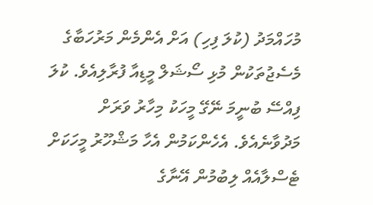މުހައްމަދު (ކުލަ ފިހި) އަށް އެންމެން މަރުހަބާގެ މެސެޖުތަކުން މުޅި ސޯޝަލް މީޑިއާ ފުރާލިއެވެ. ކުލަ ފިއްސޭ ބުނީމަ ނޭގޭ މީހަކު މިހާރު ވަރަށް މަދުވާނެއެވެ. އެހެންކަމުން އެހާ މަޝްހޫރު މީހަކަށް ޓެސްލާއެއް ލިބުމުން އޭނާގެ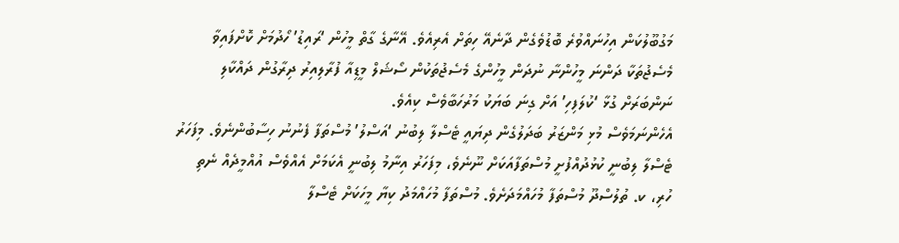މަގުބޫލުކަން އިހުނައްވުރެ ބޮޑުވެގެން ދާނެއޭ ހިތަށް އެރިއެވެ. އޭނާގެ ގާތް މީހުން ‘ރައިޑު’ ހޯދުމަށް ކޮށްފައިވާ މެސެޖުތަކާ ދަންނަ މީހުންނާ ނުދަން މީހުންގެ މެސެޖުތަކުން ސޯޝަލް މީޑިއާ ފުރާލިއިރު ދިރާގުން ދައްކާލި ނަންބަރަށް ގުޅާ ‘ކުލަފިހި’ އަށް ގިނަ ބަޔަކު މަރުހަބާވެސް ކިއެވެ.
އެހެންނަމަވެސް މުޅި މަންޒަރު ބަދަލުގެން ދިޔައީ ޓެސްލާ ލިބުނު ‘އަސްލު’ މުސްތަފާ ފެނުނު ހިސާބުންނެވެ. މިފަހަރު ޓެސްލާ ލިބުނީ ކުޅުދުއްފުށީ މުސްތަފާއަކަށް ނޫނެވެ، މިފަހަރު އިނާމު ލިބުނީ އެކަމަށް އެއްވެސް އުއްމީދެއް ނެތި ހުރި، ކ. ތުލުސްދޫ މުސްތަފާ މުހައްމަދަށެވެ. މުސްތަފާ މުހައްމަދު ކިޔާ މީހަކަށް ޓެސްލާ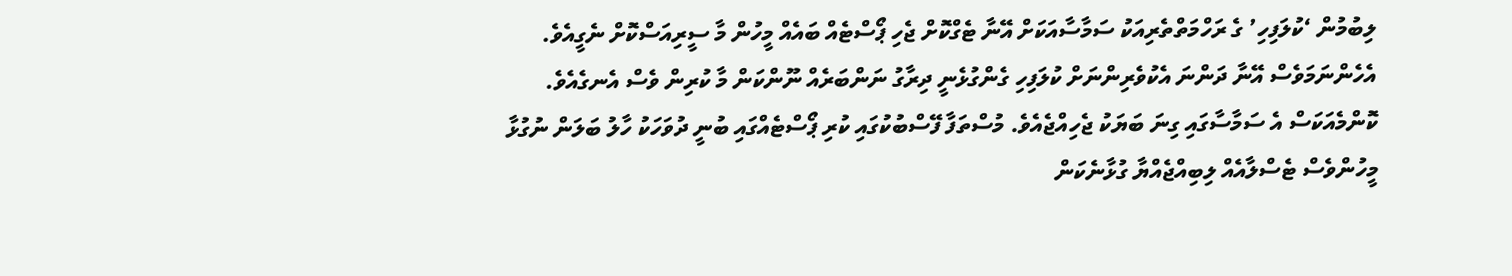ލިބުމުން ‘ކުލަފިހި’ ގެ ރަހްމަތްތެރިއަކު ސަމާސާއަކަށް އޭނާ ޓެގްކޮށް ޖެހި ޕޯސްޓެއް ބައެއް މީހުން މާ ސީރިއަސްކޮށް ނެގީއެވެ. އެހެންނަމަވެސް އޭނާ ދަންނަ އެކުވެރިންނަށް ކުލަފިހި ގެންގުޅެނީ ދިރާގު ނަންބަރެއް ނޫންކަން މާ ކުރިން ވެސް އެނގެއެވެ.
ކޮންމެއަކަސް އެ ސަމާސާގައި ގިނަ ބަޔަކު ޖެހިއްޖެއެވެ. މުސްތަފާ ފޭސްބުކުގައި ކުރި ޕޯސްޓެއްގައި ބުނީ ދުވަހަކު ހާލު ބަލަން ނުގުޅާ މީހުންވެސް ޓެސްލާއެއް ލިބިއްޖެއްޔާ ގުޅާނެކަން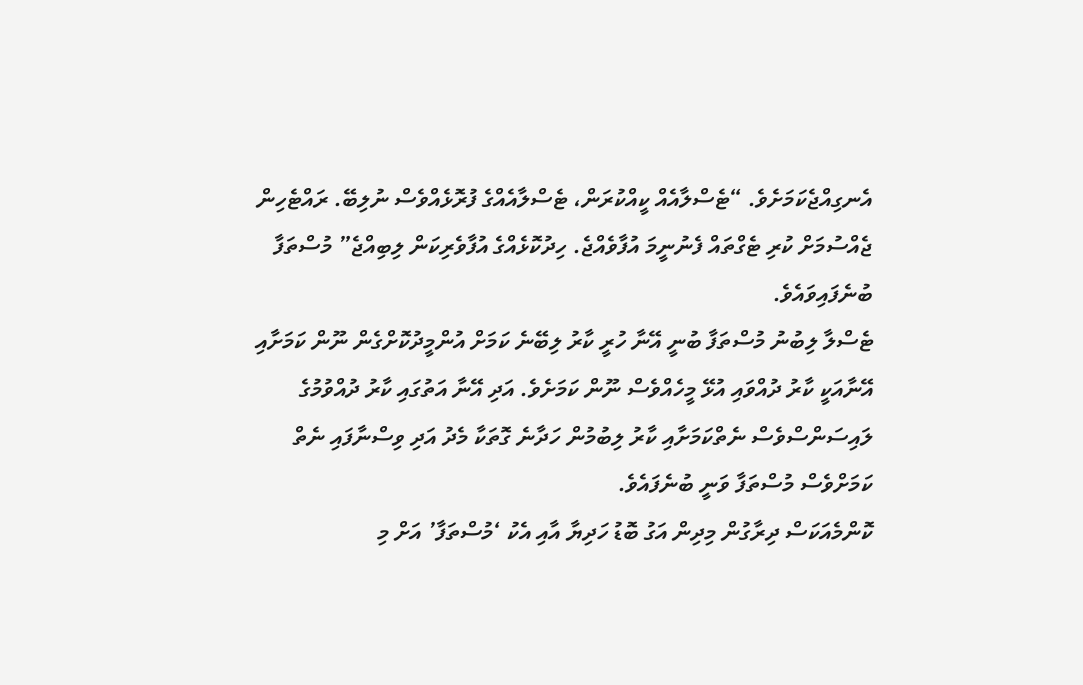އެނގިއްޖެކަމަށެވެ. “ޓެސްލާއެއް ކީއްކުރަން، ޓެސްލާއެއްގެ ފުރޮޅެއްވެސް ނުލިބޭ. ރައްޓެހިން ޖެއްސުމަށް ކުރި ޓެގްތައް ފެނުނީމަ އުފާވެއްޖެ. ހިދުކޮޅެއްގެ އުފާވެރިކަން ލިބިއްޖެ” މުސްތަފާ ބުނެފައިވައެވެ.
ޓެސްލާ ލިބުނު މުސްތަފާ ބުނީ އޭނާ ހުރީ ކާރު ލިބޭނެ ކަމަށް އުންމީދުކޮށްގެން ނޫން ކަމަށާއި އޭނާއަކީ ކާރު ދުއްވައި އުޅޭ މީހެއްވެސް ނޫން ކަމަށެވެ. އަދި އޭނާ އަތުގައި ކާރު ދުއްވުމުގެ ލައިސަންސްވެސް ނެތްކަމަށާއި ކާރު ލިބުމުން ހަދާނެ ގޮތަކާ މެދު އަދި ވިސްނާފައި ނެތް ކަމަށްވެސް މުސްތަފާ ވަނީ ބުނެފައެވެ.
ކޮންމެއަކަސް ދިރާގުން މިދިން އަގު ބޮޑު ހަދިޔާ އާއި އެކު ‘މުސްތަފާ’ އަށް މި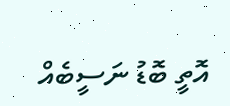އޮތީ ބޮޑު ނަސީބެއް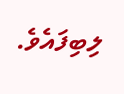ލިބިފައެވެ.